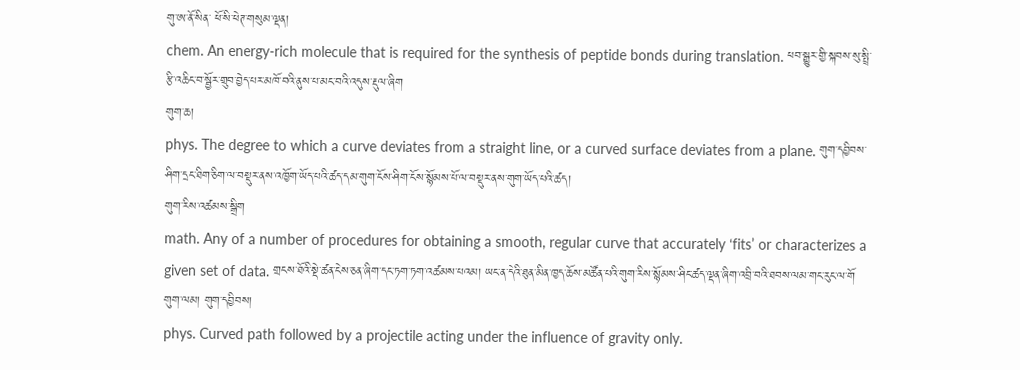གུ་ཨ་ནོ་སིན་ ཕོ་སི་ཕེཊ་གསུམ་ལྡན།
chem. An energy-rich molecule that is required for the synthesis of peptide bonds during translation. ཕབ་སྒྱུར་གྱི་སྐབས་སུ་སྤྲི་རྩི་འཆིང་བ་སྦྱོར་གྲུབ་བྱེད་པར་མཁོ་བའི་ནུས་པ་མང་བའི་འདུས་རྡུལ་ཞིག
གུག་ཆ།
phys. The degree to which a curve deviates from a straight line, or a curved surface deviates from a plane. གུག་དབྱིབས་ཤིག་དྲང་ཐིག་ཅིག་ལ་བསྡུར་ནས་འཁྱོག་ཡོད་པའི་ཚད་དམ་གུག་ངོས་ཤིག་ངོས་སྙོམས་པོ་ལ་བསྡུར་ནས་གུག་ཡོད་པའི་ཚད།
གུག་རིས་འཚམས་སྒྲིག
math. Any of a number of procedures for obtaining a smooth, regular curve that accurately ‘fits’ or characterizes a given set of data. གྲངས་ཐོའི་སྡེ་ཚན་ངེས་ཅན་ཞིག་དང་ཏག་ཏག་འཚམས་པའམ། ཡང་ན་དེའི་ཐུན་མིན་ཁྱད་ཆོས་མཚོན་པའི་གུག་རིས་སྙོམས་ཤིང་ཚད་ལྡན་ཞིག་འབྲི་བའི་ཐབས་ལམ་གང་རུང་ལ་གོ
གུག་ལམ། གུག་དབྱིབས།
phys. Curved path followed by a projectile acting under the influence of gravity only.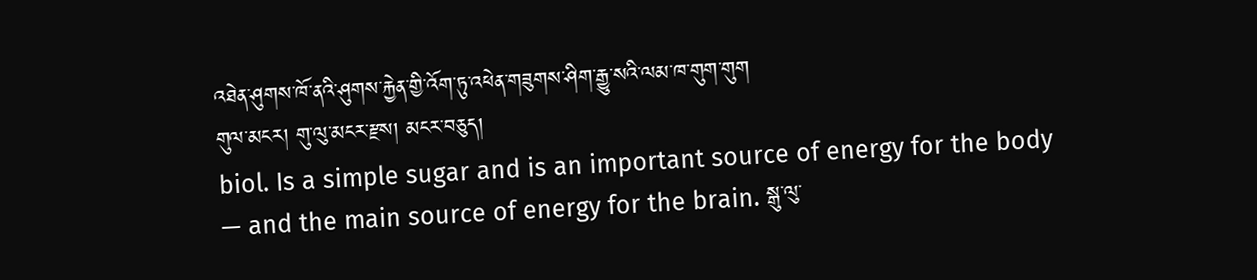འཐེན་ཤུགས་ཁོ་ནའི་ཤུགས་རྐྱེན་གྱི་འོག་ཏུ་འཕེན་གཟུགས་ཤིག་རྒྱུ་སའི་ལམ་ཁ་གུག་གུག
གུལ་མངར། གུ་ལུ་མངར་རྫས། མངར་བཅུད།
biol. Is a simple sugar and is an important source of energy for the body — and the main source of energy for the brain. སྒུ་ལུ་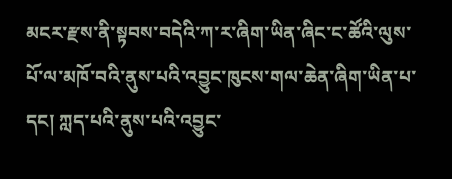མངར་རྫས་ནི་སྟབས་བདེའི་ཀ་ར་ཞིག་ཡིན་ཞིང་ང་ཚོའི་ལུས་པོ་ལ་མཁོ་བའི་ནུས་པའི་འབྱུང་ཁུངས་གལ་ཆེན་ཞིག་ཡིན་པ་དང། ཀླད་པའི་ནུས་པའི་འབྱུང་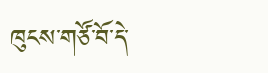ཁུངས་གཙོ་བོ་དེ་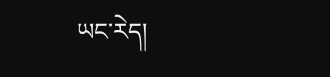ཡང་རེད།